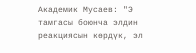Академик Мусаев: "Э тамгасы боюнча элдин реакциясын көрдүк, эл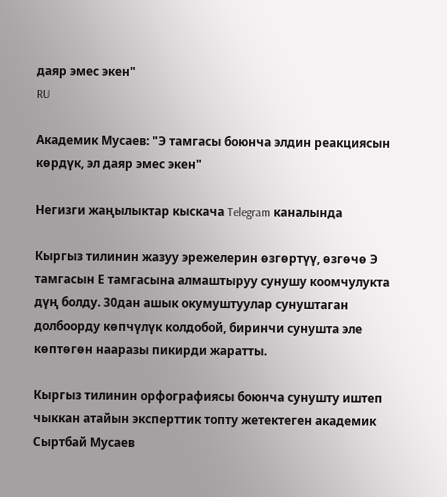даяр эмес экен"
RU

Академик Мусаев: "Э тамгасы боюнча элдин реакциясын көрдүк, эл даяр эмес экен"

Негизги жаңылыктар кыскача Telegram каналында

Кыргыз тилинин жазуу эрежелерин өзгөртүү, өзгөчө Э тамгасын Е тамгасына алмаштыруу сунушу коомчулукта дүң болду. 30дан ашык окумуштуулар сунуштаган долбоорду көпчүлүк колдобой, биринчи сунушта эле көптөгөн нааразы пикирди жаратты.

Кыргыз тилинин орфографиясы боюнча сунушту иштеп чыккан атайын эксперттик топту жетектеген академик Сыртбай Мусаев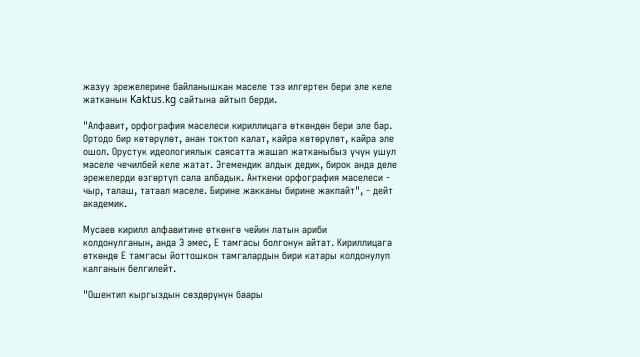жазуу эрежелерине байланышкан маселе тээ илгертен бери эле келе жатканын Kaktus.kg сайтына айтып берди.

"Алфавит, орфография маселеси кириллицага өткөндөн бери эле бар. Ортодо бир көтөрүлөт, анан токтоп калат, кайра көтөрүлөт, кайра эле ошол. Орустук идеологиялык саясатта жашап жатканыбыз үчүн ушул маселе чечилбей келе жатат. Эгемендик алдык дедик, бирок анда деле эрежелерди өзгөртүп сала албадык. Анткени орфография маселеси - чыр, талаш, татаал маселе. Бирине жакканы бирине жакпайт", - дейт академик.

Мусаев кирилл алфавитине өткөнгө чейин латын ариби колдонулганын, анда Э эмес, Е тамгасы болгонун айтат. Кириллицага өткөндө Е тамгасы йоттошкон тамгалардын бири катары колдонулуп калганын белгилейт.

"Ошентип кыргыздын сөздөрүнүн баары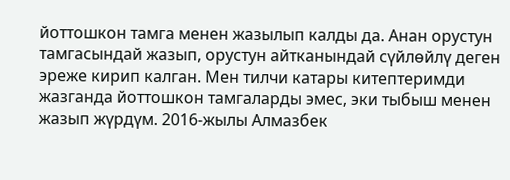йоттошкон тамга менен жазылып калды да. Анан орустун тамгасындай жазып, орустун айтканындай сүйлөйлү деген эреже кирип калган. Мен тилчи катары китептеримди жазганда йоттошкон тамгаларды эмес, эки тыбыш менен жазып жүрдүм. 2016-жылы Алмазбек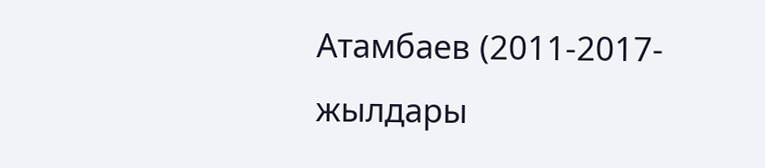Атамбаев (2011-2017-жылдары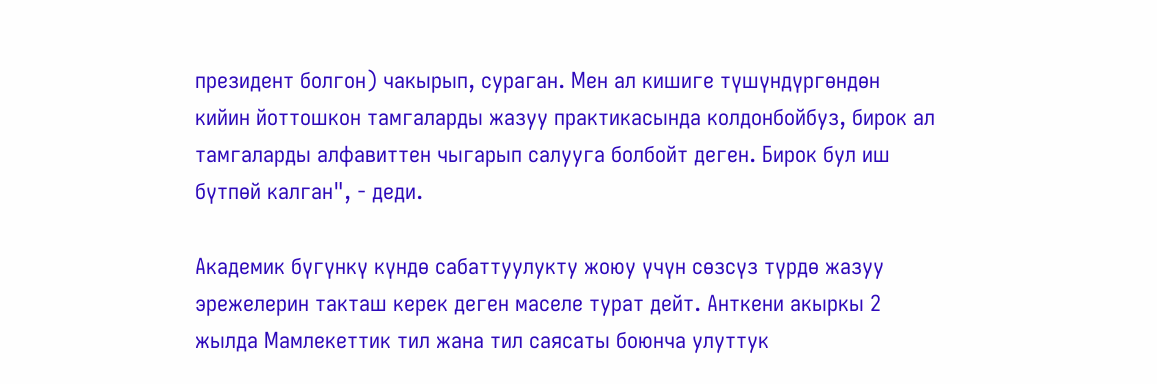президент болгон) чакырып, сураган. Мен ал кишиге түшүндүргөндөн кийин йоттошкон тамгаларды жазуу практикасында колдонбойбуз, бирок ал тамгаларды алфавиттен чыгарып салууга болбойт деген. Бирок бул иш бүтпөй калган", - деди.

Академик бүгүнкү күндө сабаттуулукту жоюу үчүн сөзсүз түрдө жазуу эрежелерин такташ керек деген маселе турат дейт. Анткени акыркы 2 жылда Мамлекеттик тил жана тил саясаты боюнча улуттук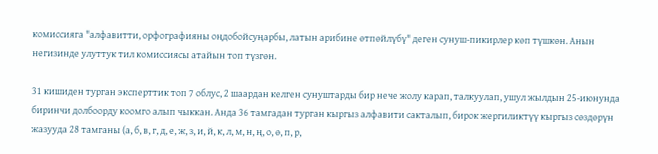комиссияга "алфавитти, орфографияны оңдобойсуңарбы, латын арибине өтпөйлүбү" деген сунуш-пикирлер көп түшкөн. Анын негизинде улуттук тил комиссиясы атайын топ түзгөн.

31 кишиден турган эксперттик топ 7 облус, 2 шаардан келген сунуштарды бир нече жолу карап, талкуулап, ушул жылдын 25-июнунда биринчи долбоорду коомго алып чыккан. Анда 36 тамгадан турган кыргыз алфавити сакталып, бирок жергиликтүү кыргыз сөздөрүн жазууда 28 тамганы (а, б, в, г, д, е, ж, з, и, й, к, л, м, н, ң, о, ө, п, р,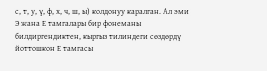с, т, у, ү, ф, х, ч, ш, ы) колдонуу каралган. Ал эми Э жана Е тамгалары бир фонеманы билдиргендиктен, кыргыз тилиндеги сөздөрдү йоттошкон Е тамгасы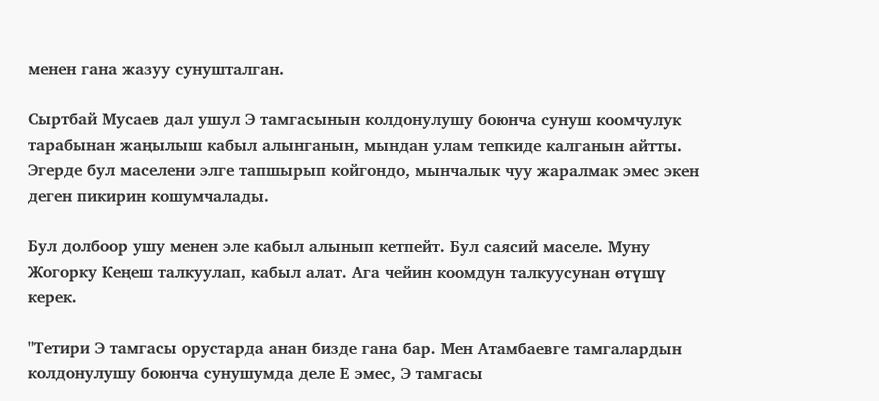менен гана жазуу сунушталган.

Сыртбай Мусаев дал ушул Э тамгасынын колдонулушу боюнча сунуш коомчулук тарабынан жаңылыш кабыл алынганын, мындан улам тепкиде калганын айтты. Эгерде бул маселени элге тапшырып койгондо, мынчалык чуу жаралмак эмес экен деген пикирин кошумчалады.

Бул долбоор ушу менен эле кабыл алынып кетпейт. Бул саясий маселе. Муну Жогорку Кеңеш талкуулап, кабыл алат. Ага чейин коомдун талкуусунан өтүшү керек.

"Тетири Э тамгасы орустарда анан бизде гана бар. Мен Атамбаевге тамгалардын колдонулушу боюнча сунушумда деле Е эмес, Э тамгасы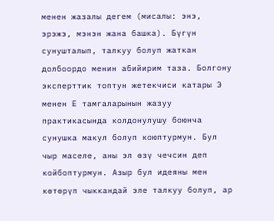менен жазалы дегем (мисалы: энэ, эрэжэ, мэнэн жана башка). Бүгүн сунушталып, талкуу болуп жаткан долбоордо менин абийирим таза. Болгону эксперттик топтун жетекчиси катары Э менен Е тамгаларынын жазуу практикасында колдонулушу боюнча сунушка макул болуп коюптурмун. Бул чыр маселе, аны эл өзү чечсин деп койбоптурмун. Азыр бул идеяны мен көтөрүп чыккандай эле талкуу болуп, ар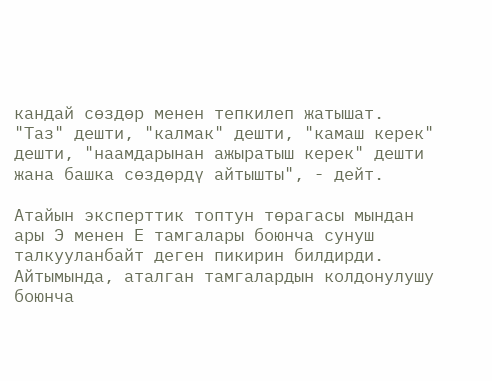кандай сөздөр менен тепкилеп жатышат. "Таз" дешти, "калмак" дешти, "камаш керек" дешти, "наамдарынан ажыратыш керек" дешти жана башка сөздөрдү айтышты", - дейт.

Атайын эксперттик топтун төрагасы мындан ары Э менен Е тамгалары боюнча сунуш талкууланбайт деген пикирин билдирди. Айтымында, аталган тамгалардын колдонулушу боюнча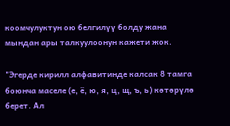коомчулуктун ою белгилүү болду жана мындан ары талкуулоонун кажети жок.

"Эгерде кирилл алфавитинде калсак 8 тамга боюнча маселе (е, ё, ю, я, ц, щ, ъ, ь) көтөрүлө берет. Ал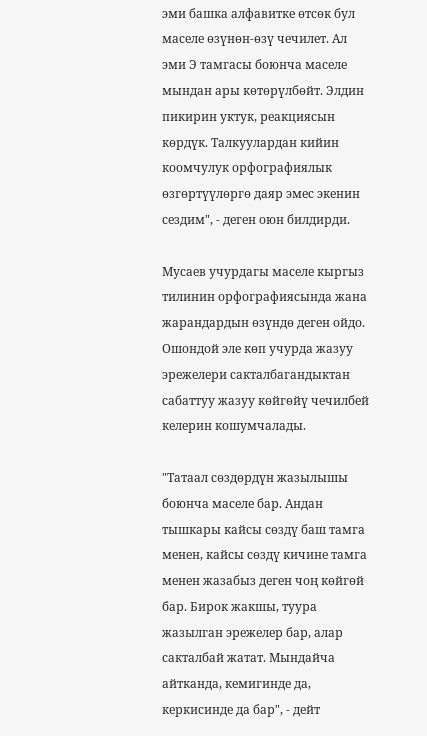эми башка алфавитке өтсөк бул маселе өзүнөн-өзү чечилет. Ал эми Э тамгасы боюнча маселе мындан ары көтөрүлбөйт. Элдин пикирин уктук, реакциясын көрдүк. Талкуулардан кийин коомчулук орфографиялык өзгөртүүлөргө даяр эмес экенин сездим", - деген оюн билдирди.

Мусаев учурдагы маселе кыргыз тилинин орфографиясында жана жарандардын өзүндө деген ойдо. Ошондой эле көп учурда жазуу эрежелери сакталбагандыктан сабаттуу жазуу көйгөйү чечилбей келерин кошумчалады.

"Татаал сөздөрдүн жазылышы боюнча маселе бар. Андан тышкары кайсы сөздү баш тамга менен, кайсы сөздү кичине тамга менен жазабыз деген чоң көйгөй бар. Бирок жакшы, туура жазылган эрежелер бар, алар сакталбай жатат. Мындайча айтканда, кемигинде да, керкисинде да бар", - дейт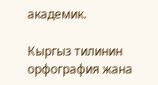академик.

Кыргыз тилинин орфография жана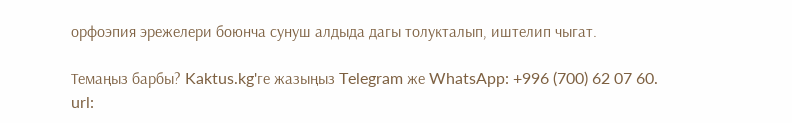орфоэпия эрежелери боюнча сунуш алдыда дагы толукталып, иштелип чыгат.

Темаңыз барбы? Kaktus.kg'ге жазыңыз Telegram же WhatsApp: +996 (700) 62 07 60.
url: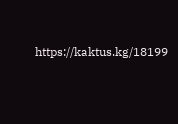https://kaktus.kg/18199